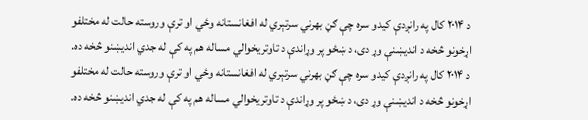د ۲۰۱۴ کال په رانږدې کیدو سره چې ګڼ بهرني سرتېري له افغانستانه وځي او ترې وروسته حالت له مختلفو اړخونو څخه د اندیښنې وړ دی، د ښځو پر وړاندې د تاوتریخوالي مساله هم په کې له جدي اندیښنو څخه ده.
د ۲۰۱۴ کال په رانږدې کیدو سره چې ګڼ بهرني سرتېري له افغانستانه وځي او ترې وروسته حالت له مختلفو اړخونو څخه د اندیښنې وړ دی، د ښځو پر وړاندې د تاوتریخوالي مساله هم په کې له جدي اندیښنو څخه ده.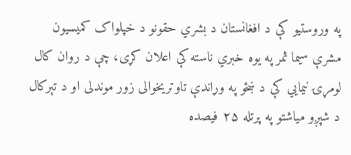په وروستیو کې د افغانستان د بشري حقونو د خپلواک کمیسيون مشرې سیما ثمر په یوه خبري ناسته کې اعلان کړی، چې د روان کال لومړۍ نیمايي کې د ښځو په وړاندې تاوتریخوالی زور موندلی او د تېرکال د شپږو میاشتو په پرتله ۲۵ فیصده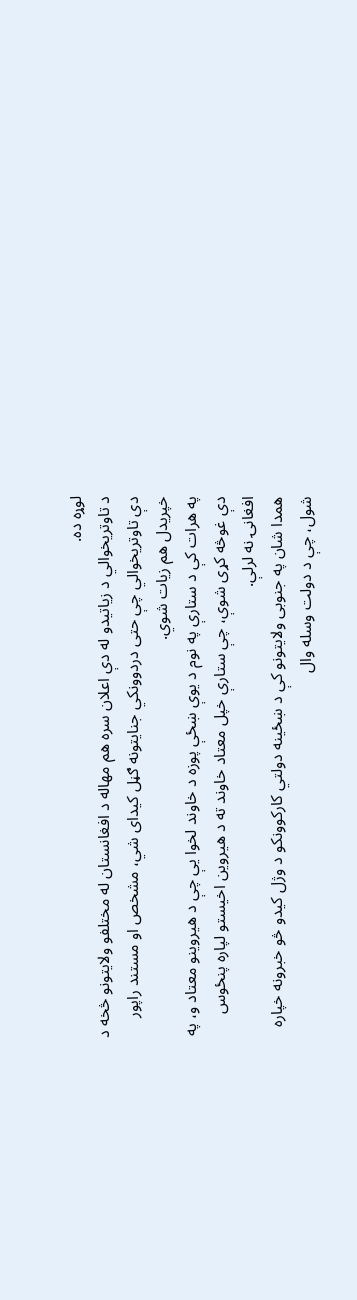لوړه ده.
د تاوتریخوالي د زیاتیدو له دې اعلان سره هم مهاله د افغانستان له مختلفو ولایتونو څخه د دې تاوتریخوالي چې حتی دردوونکي جنایتونه ګڼل کیدای شي، مشخص او مستند راپور خپریدل هم زیات شوي.
په هرات کې د ستارې په نوم د یوې ښځې پوزه د خاوند لخوا یې چې د هیروینو معتاد و، په دې غوڅه کړی شوې، چې ستارې خپل معتاد خاوند ته د هیروین اخیستو لپاره پنځوس افغانۍ نه لرلې.
همدا شان په جنوبی ولایتونو کې د ښځینه دولتي کارکوونکو د وژل کیدو څو خبرونه خپاره شول، چې د دولت وسله وال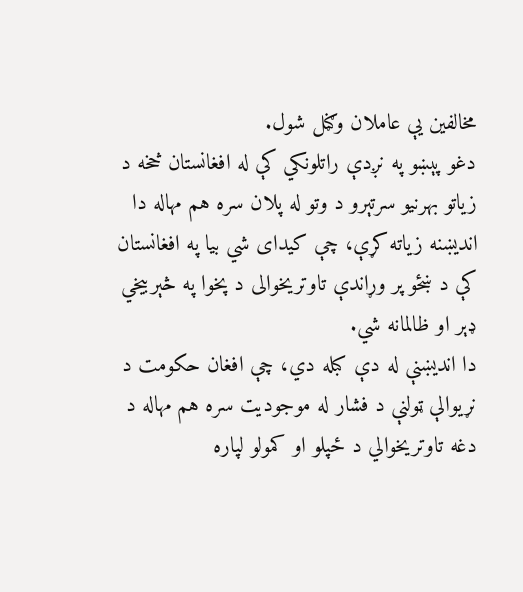مخالفین یې عاملان وګڼل شول.
دغو پېښو په نږدې راتلونکي کې له افغانستان څخه د زیاتو بهرنیو سرتېرو د وتو له پلان سره هم مهاله دا اندیښنه زیاته کړې، چې کیدای شي بیا په افغانستان کې د ښځو پر وړاندې تاوتریخوالی د پخوا په څېربیخي ډېر او ظالمانه شي.
دا اندیښنې له دې کبله دي، چې افغان حکومت د نړیوالې ټولنې د فشار له موجودیت سره هم مهاله د دغه تاوتریخوالي د ځپلو او کمولو لپاره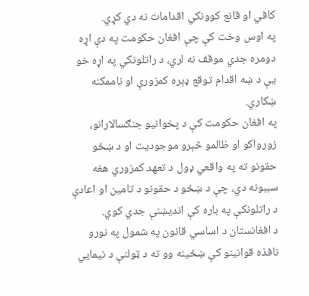کافي او قانع کوونکي اقدامات نه دي کړي.
په اوس وخت کې چې افغان حکومت په دې اړه دومره جدي موقف نه لري، د راتلونکي په اړه خو یې د ښه اقدام توقع ډېره کمزورې او ناممکنه ښکاري.
په افغان حکومت کې د پخوانیو جنګسالارانو، زورواکو او ظالمو څېرو موجودیت او د ښځو حقونو ته په واقعي ډول د تعهد کمزوري هغه سببونه دي، چې د ښځو د حقونو د تامین او اعادې د راتلونکې په باره کې اندیښنې جدي کوي.
د افغانستان د اساسي قانون په شمول په نورو نافذه قوانینو کې ښځینه وو ته د ټولنې د نیمایي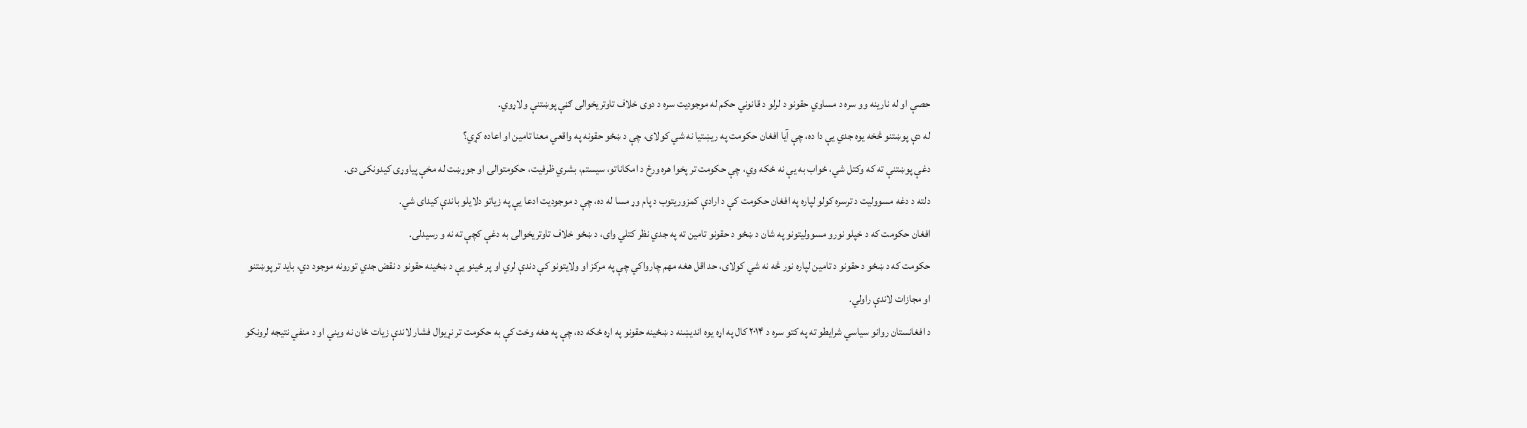حصې او له نارینه وو سره د مساوي حقونو د لرلو د قانوني حکم له موجودیت سره د دوی خلاف تاوتریخوالی ګڼې پوښتنې ولاړوي.
له دې پوښتنو څخه یوه جدي یې دا ده، چې آیا افغان حکومت په ریښتیا نه شي کولای، چې د ښځو حقونه په واقعي معنا تامین او اعاده کړي؟
دغې پوښتنې ته که وکتل شي، ځواب به یې نه ځکه وي، چې حکومت تر پخوا هره ورځ د امکاناتو، سیستم، بشري ظرفیت، حکومتوالۍ او جوړښت له مخې پیاوړی کیدونکی دی.
دلته د دغه مسوولیت د ترسره کولو لپاره په افغان حکومت کې د ارادې کمزوریتوب د پام وړ مسا له ده، چې د موجودیت ادعا یې په زیاتو دلایلو باندې کیدای شي.
افغان حکومت که د خپلو نورو مسوولیتونو په شان د ښځو د حقونو تامین ته په جدي نظر کتلي وای، د ښځو خلاف تاوتریخوالی به دغې کچې ته نه و رسیدلی.
حکومت که د ښځو د حقونو د تامین لپاره نور څه نه شي کولای، حد اقل هغه مهم چارواکي چې په مرکز او ولایتونو کې دندې لري او پر ځینو یې د ښځینه حقونو د نقض جدي تورونه موجود دي، باید تر پوښتنو او مجازات لاندې راولي.
د افغانستان روانو سیاسي شرایطو ته په کتو سره د ۲۰۱۴ کال په اړه یوه اندیښنه د ښځینه حقونو په اړه ځکه ده، چې په هغه وخت کې به حکومت تر نړیوال فشار لاندې زیات ځان نه ویني او د منفي نتیجه لرونکو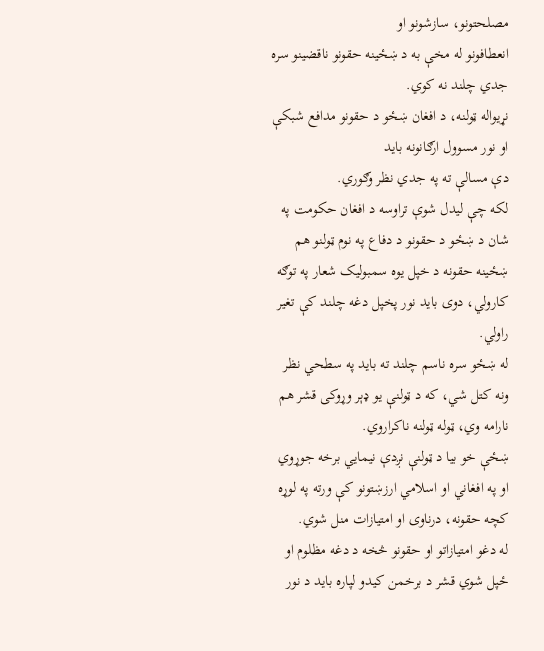مصلحتونو، سازشونو او
انعطافونو له مخې به د ښځینه حقونو ناقضینو سره جدي چلند نه کوي.
نړیواله ټولنه، د افغان ښځو د حقونو مدافع شبکې او نور مسوول ارګانونه باید
دې مسالې ته په جدي نظر وګوري.
لکه چې لیدل شوې تراوسه د افغان حکومت په شان د ښځو د حقونو د دفاع په نوم ټولنو هم ښځینه حقونه د خپل یوه سمبولیک شعار په توګه کارولي، دوی باید نور پخپل دغه چلند کې تغیر راولي.
له ښځو سره ناسم چلند ته باید په سطحي نظر ونه کتل شي، که د ټولنې یو ډېر وړوکی قشر هم نارامه وي، ټوله ټولنه ناکراروي.
ښځې خو بیا د ټولنې نږدې نیمایي برخه جوړوي او په افغاني او اسلامي ارزښتونو کې ورته په لوړه کچه حقونه، درناوی او امتیازات منل شوي.
له دغو امتیازاتو او حقونو څخه د دغه مظلوم او ځپل شوي قشر د برخمن کیدو لپاره باید د نور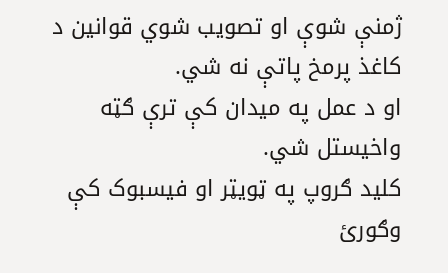ژمنې شوې او تصویب شوي قوانین د کاغذ پرمخ پاتې نه شي.
او د عمل په میدان کې ترې ګټه واخیستل شي.
کلید ګروپ په ټویټر او فیسبوک کې وګورئ